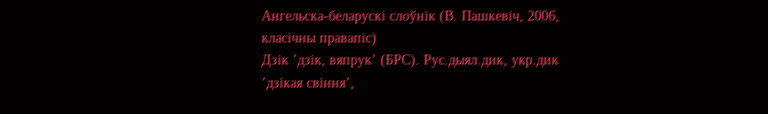Ангельска-беларускі слоўнік (В. Пашкевіч, 2006, класічны правапіс)
Дзік ’дзік, вяпрук’ (БРС). Рус.дыял.дик, укр.дик ’дзікая свіння’,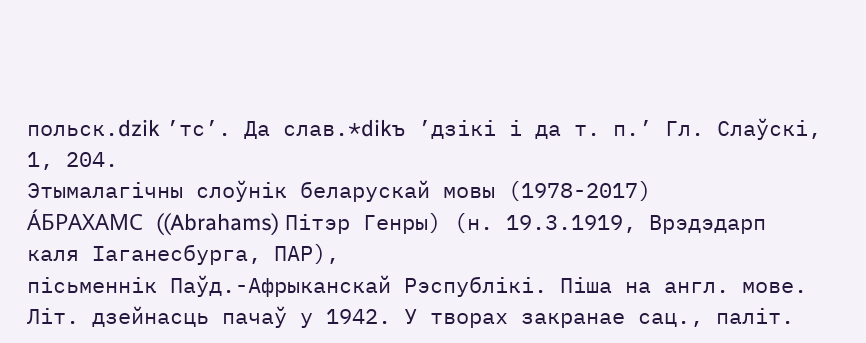польск.dzik ’тс’. Да слав.*dikъ ’дзікі і да т. п.’ Гл. Слаўскі, 1, 204.
Этымалагічны слоўнік беларускай мовы (1978-2017)
А́БРАХАМС ((Abrahams) Пітэр Генры) (н. 19.3.1919, Врэдэдарп каля Іаганесбурга, ПАР),
пісьменнік Паўд.-Афрыканскай Рэспублікі. Піша на англ. мове. Літ. дзейнасць пачаў у 1942. У творах закранае сац., паліт.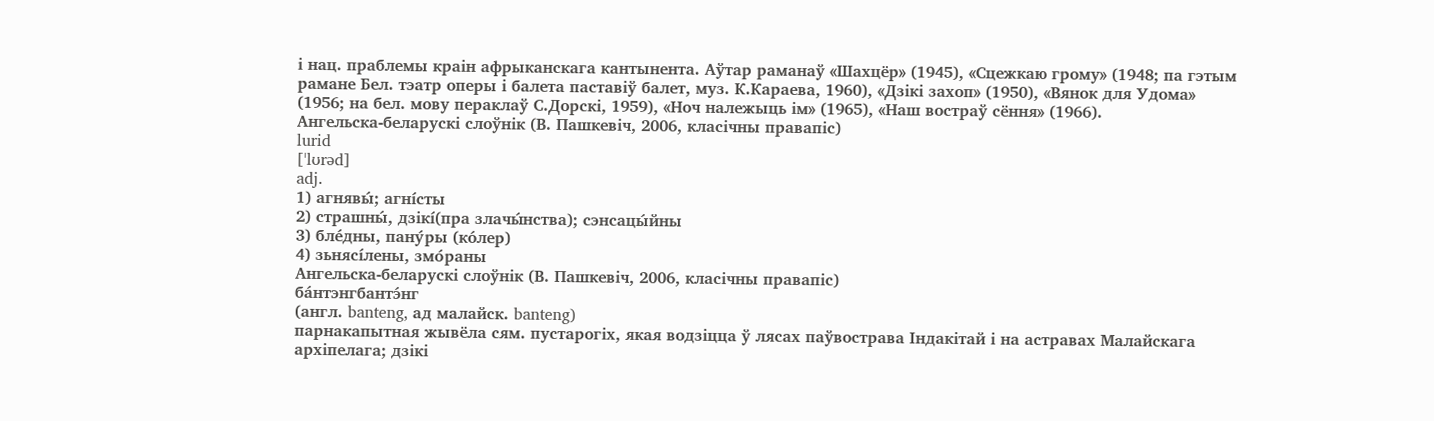і нац. праблемы краін афрыканскага кантынента. Аўтар раманаў «Шахцёр» (1945), «Сцежкаю грому» (1948; па гэтым рамане Бел. тэатр оперы і балета паставіў балет, муз. К.Караева, 1960), «Дзікі захоп» (1950), «Вянок для Удома» (1956; на бел. мову пераклаў С.Дорскі, 1959), «Ноч належыць ім» (1965), «Наш востраў сёння» (1966).
Ангельска-беларускі слоўнік (В. Пашкевіч, 2006, класічны правапіс)
lurid
[ˈlʊrəd]
adj.
1) агнявы́; агні́сты
2) страшны́, дзікі́(пра злачы́нства); сэнсацы́йны
3) бле́дны, пану́ры (ко́лер)
4) зьнясі́лены, змо́раны
Ангельска-беларускі слоўнік (В. Пашкевіч, 2006, класічны правапіс)
ба́нтэнгбантэ́нг
(англ. banteng, ад малайск. banteng)
парнакапытная жывёла сям. пустарогіх, якая водзіцца ў лясах паўвострава Індакітай і на астравах Малайскага архіпелага; дзікі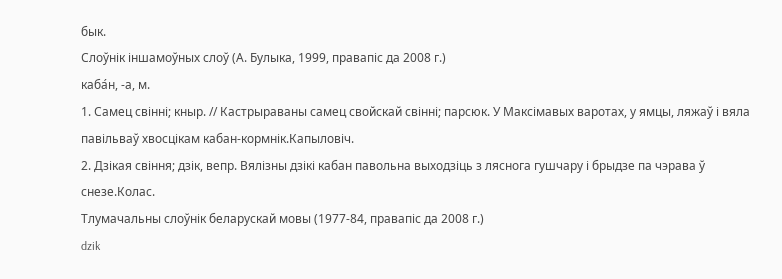бык.
Слоўнік іншамоўных слоў (А. Булыка, 1999, правапіс да 2008 г.)
каба́н, ‑а, м.
1. Самец свінні; кныр. // Кастрыраваны самец свойскай свінні; парсюк. У Максімавых варотах, у ямцы, ляжаў і вяла павільваў хвосцікам кабан-кормнік.Капыловіч.
2. Дзікая свіння; дзік, вепр. Вялізны дзікі кабан павольна выходзіць з ляснога гушчару і брыдзе па чэрава ў снезе.Колас.
Тлумачальны слоўнік беларускай мовы (1977-84, правапіс да 2008 г.)
dzik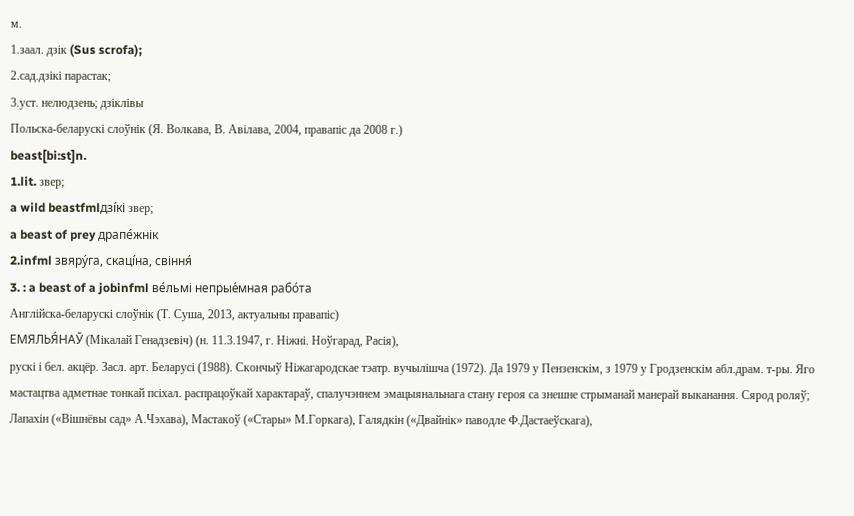м.
1.заал. дзік (Sus scrofa);
2.сад.дзікі парастак;
3.уст. нелюдзень; дзіклівы
Польска-беларускі слоўнік (Я. Волкава, В. Авілава, 2004, правапіс да 2008 г.)
beast[bi:st]n.
1.lit. звер;
a wild beastfmlдзі́кі звер;
a beast of prey драпе́жнік
2.infml звяру́га, скаці́на, свіння́
3. : a beast of a jobinfml ве́льмі непрые́мная рабо́та
Англійска-беларускі слоўнік (Т. Суша, 2013, актуальны правапіс)
ЕМЯЛЬЯ́НАЎ (Мікалай Генадзевіч) (н. 11.3.1947, г. Ніжні. Ноўгарад, Расія),
рускі і бел. акцёр. Засл. арт. Беларусі (1988). Скончыў Ніжагародскае тэатр. вучылішча (1972). Да 1979 у Пензенскім, з 1979 у Гродзенскім абл.драм. т-ры. Яго мастацтва адметнае тонкай псіхал. распрацоўкай характараў, спалучэннем эмацыянальнага стану героя са знешне стрыманай манерай выканання. Сярод роляў; Лапахін («Вішнёвы сад» А.Чэхава), Мастакоў («Стары» М.Горкага), Галядкін («Двайнік» паводле Ф.Дастаеўскага),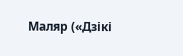Маляр («Дзікі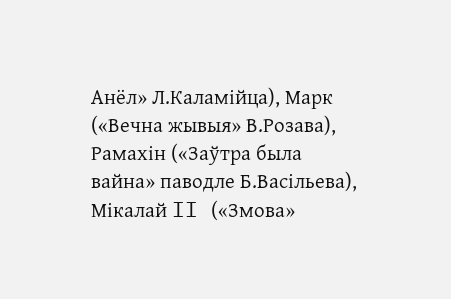Анёл» Л.Каламійца), Марк («Вечна жывыя» В.Розава), Рамахін («Заўтра была вайна» паводле Б.Васільева), Мікалай II («Змова»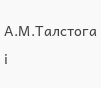А.М.Талстога і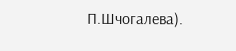П.Шчогалева).